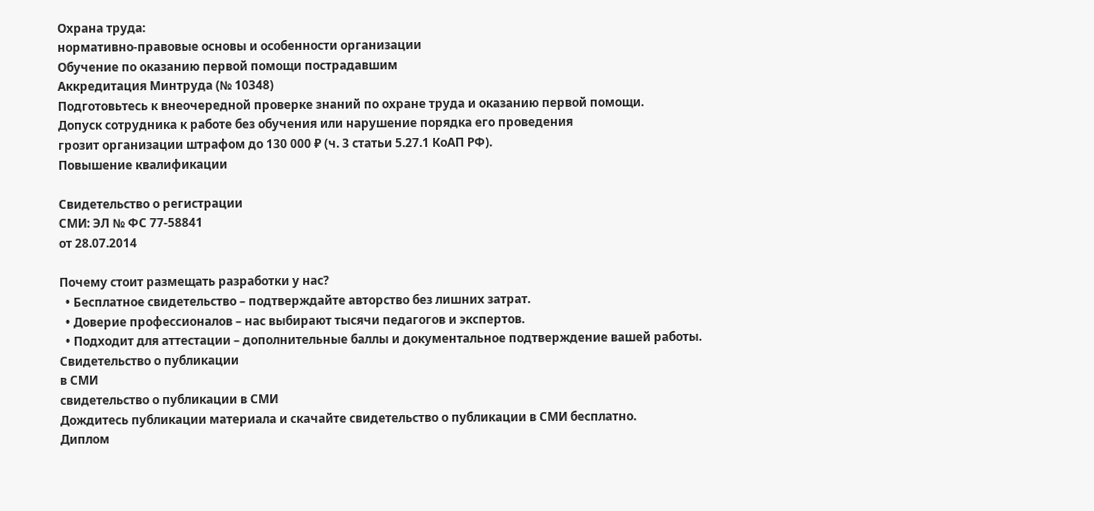Охрана труда:
нормативно-правовые основы и особенности организации
Обучение по оказанию первой помощи пострадавшим
Аккредитация Минтруда (№ 10348)
Подготовьтесь к внеочередной проверке знаний по охране труда и оказанию первой помощи.
Допуск сотрудника к работе без обучения или нарушение порядка его проведения
грозит организации штрафом до 130 000 ₽ (ч. 3 статьи 5.27.1 КоАП РФ).
Повышение квалификации

Свидетельство о регистрации
СМИ: ЭЛ № ФС 77-58841
от 28.07.2014

Почему стоит размещать разработки у нас?
  • Бесплатное свидетельство – подтверждайте авторство без лишних затрат.
  • Доверие профессионалов – нас выбирают тысячи педагогов и экспертов.
  • Подходит для аттестации – дополнительные баллы и документальное подтверждение вашей работы.
Свидетельство о публикации
в СМИ
свидетельство о публикации в СМИ
Дождитесь публикации материала и скачайте свидетельство о публикации в СМИ бесплатно.
Диплом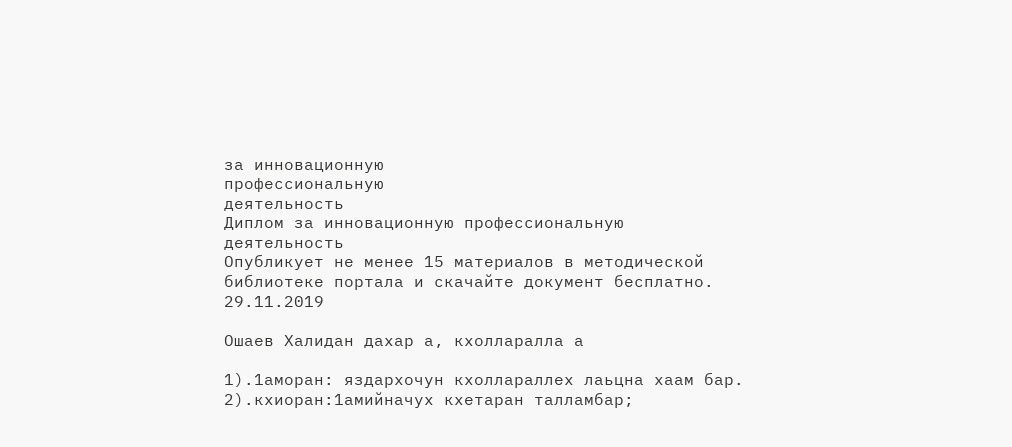за инновационную
профессиональную
деятельность
Диплом за инновационную профессиональную деятельность
Опубликует не менее 15 материалов в методической библиотеке портала и скачайте документ бесплатно.
29.11.2019

Ошаев Халидан дахар а, кхолларалла а

1).1аморан: яздархочун кхоллараллех лаьцна хаам бар.
2).кхиоран:1амийначух кхетаран талламбар;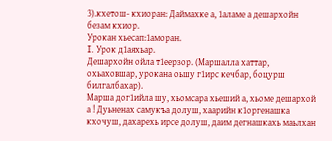3).кхетош- кхиоран: Даймахке а, 1аламе а дешархойн безам кхиор.
Урокан хьесап:1аморан.
I. Урок д1аяхьар.
Дешархойн ойла т1еерзор. (Маршалла хаттар, охьаховшар, урокана оьшу г1ирс кечбар, боцурш билгалбахар).
Марша дог1ийла шу, хьомсара хьеший а, хьоме дешархой а ! Дуьненах самукъа долуш, хаарийн к1оргенашка кхочуш, дахарехь ирсе долуш, даим дегнашкахь маьлхан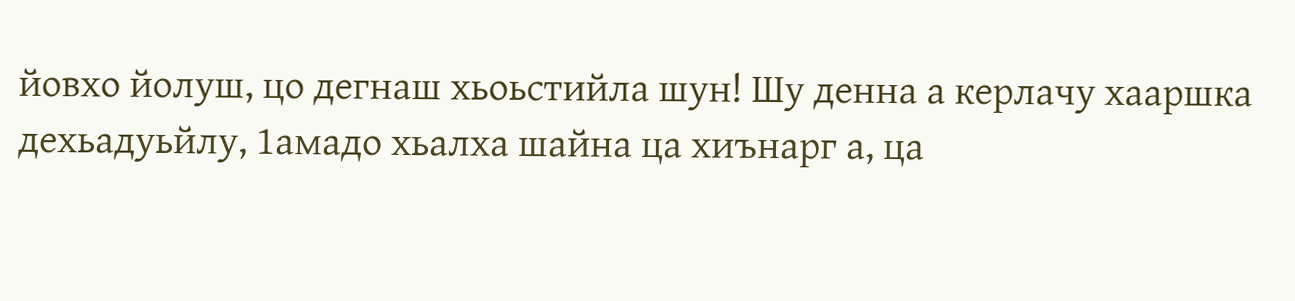йовхо йолуш, цо дегнаш хьоьстийла шун! Шу денна а керлачу хааршка дехьадуьйлу, 1амадо хьалха шайна ца хиънарг а, ца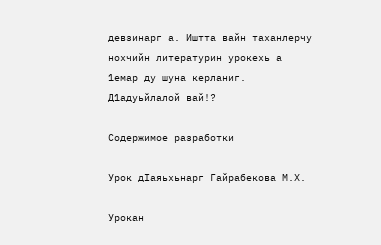девзинарг а. Иштта вайн таханлерчу нохчийн литературин урокехь а 1емар ду шуна керланиг. Д1адуьйлалой вай!?

Содержимое разработки

Урок дIаяьхьнарг Гайрабекова М.Х.

Урокан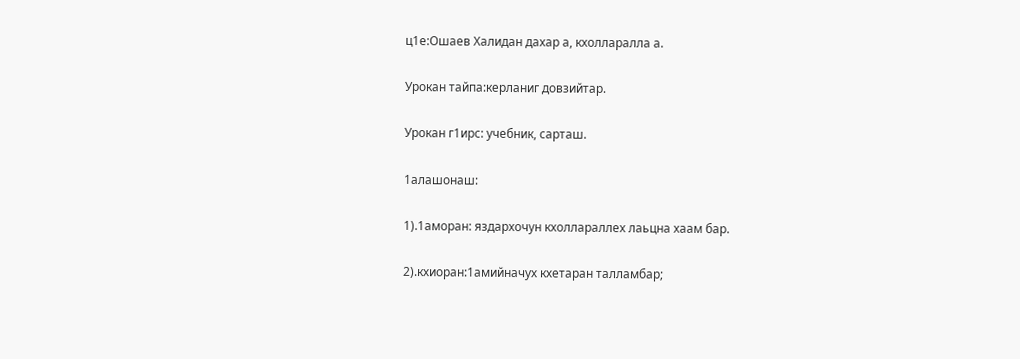ц1е:Ошаев Халидан дахар а, кхолларалла а.

Урокан тайпа:керланиг довзийтар.

Урокан г1ирс: учебник, сарташ.

1алашонаш:

1).1аморан: яздархочун кхоллараллех лаьцна хаам бар.

2).кхиоран:1амийначух кхетаран талламбар;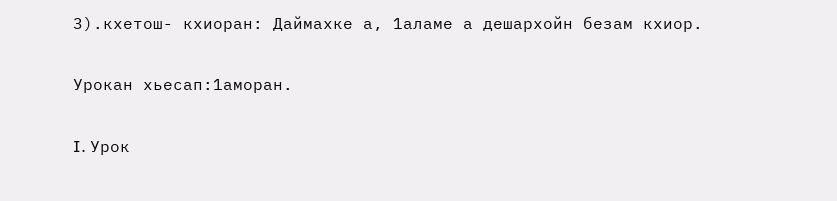3).кхетош- кхиоран: Даймахке а, 1аламе а дешархойн безам кхиор.

Урокан хьесап:1аморан.

I. Урок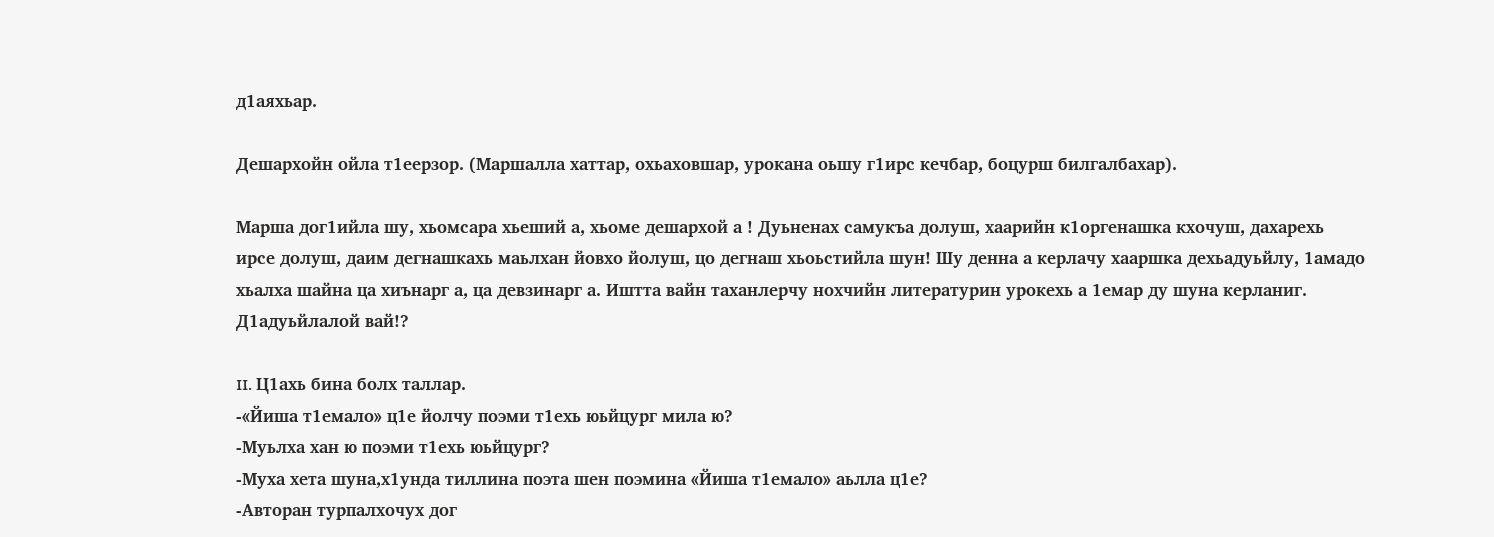д1аяхьар.

Дешархойн ойла т1еерзор. (Маршалла хаттар, охьаховшар, урокана оьшу г1ирс кечбар, боцурш билгалбахар).

Марша дог1ийла шу, хьомсара хьеший а, хьоме дешархой а ! Дуьненах самукъа долуш, хаарийн к1оргенашка кхочуш, дахарехь ирсе долуш, даим дегнашкахь маьлхан йовхо йолуш, цо дегнаш хьоьстийла шун! Шу денна а керлачу хааршка дехьадуьйлу, 1амадо хьалха шайна ца хиънарг а, ца девзинарг а. Иштта вайн таханлерчу нохчийн литературин урокехь а 1емар ду шуна керланиг. Д1адуьйлалой вай!?

II. Ц1ахь бина болх таллар.
-«Йиша т1емало» ц1е йолчу поэми т1ехь юьйцург мила ю?
-Муьлха хан ю поэми т1ехь юьйцург?
-Муха хета шуна,х1унда тиллина поэта шен поэмина «Йиша т1емало» аьлла ц1е?
-Авторан турпалхочух дог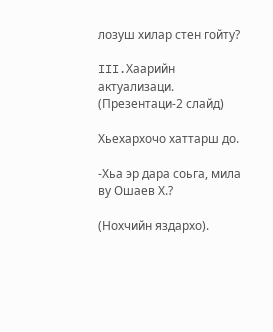лозуш хилар стен гойту?

III.Хаарийн актуализаци. (Презентаци-2 слайд)

Хьехархочо хаттарш до.

-Хьа эр дара соьга, мила ву Ошаев Х.?

(Нохчийн яздархо).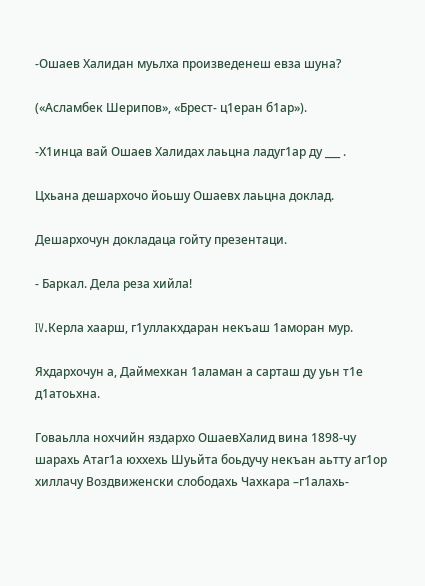-Ошаев Халидан муьлха произведенеш евза шуна?

(«Асламбек Шерипов», «Брест- ц1еран б1ар»).

-Х1инца вай Ошаев Халидах лаьцна ладуг1ар ду ___ .

Цхьана дешархочо йоьшу Ошаевх лаьцна доклад.

Дешархочун докладаца гойту презентаци.

- Баркал. Дела реза хийла!

IV.Керла хаарш, г1уллакхдаран некъаш 1аморан мур.

Яхдархочун а, Даймехкан 1аламан а сарташ ду уьн т1е д1атоьхна.

Говаьлла нохчийн яздархо ОшаевХалид вина 1898-чу шарахь Атаг1а юххехь Шуьйта боьдучу некъан аьтту аг1ор хиллачу Воздвиженски слободахь Чахкара –г1алахь-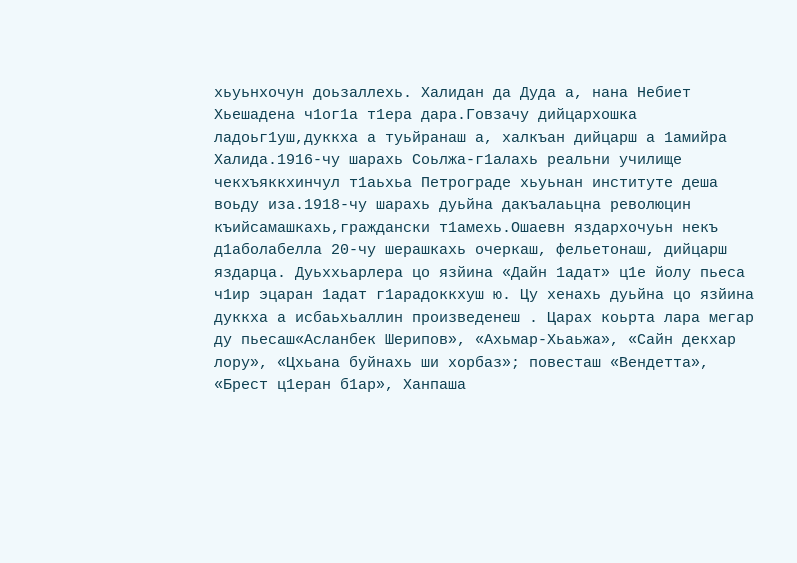хьуьнхочун доьзаллехь. Халидан да Дуда а, нана Небиет
Хьешадена ч1ог1а т1ера дара.Говзачу дийцархошка ладоьг1уш,дуккха а туьйранаш а, халкъан дийцарш а 1амийра Халида.1916-чу шарахь Соьлжа-г1алахь реальни училище чекхъяккхинчул т1аьхьа Петрограде хьуьнан институте деша воьду иза.1918-чу шарахь дуьйна дакъалаьцна революцин къийсамашкахь,граждански т1амехь.Ошаевн яздархочуьн некъ д1аболабелла 20-чу шерашкахь очеркаш, фельетонаш, дийцарш яздарца. Дуьххьарлера цо язйина «Дайн 1адат» ц1е йолу пьеса ч1ир эцаран 1адат г1арадоккхуш ю. Цу хенахь дуьйна цо язйина дуккха а исбаьхьаллин произведенеш . Царах коьрта лара мегар ду пьесаш«Асланбек Шерипов», «Ахьмар-Хьаьжа», «Сайн декхар лору», «Цхьана буйнахь ши хорбаз»; повесташ «Вендетта», «Брест ц1еран б1ар», Ханпаша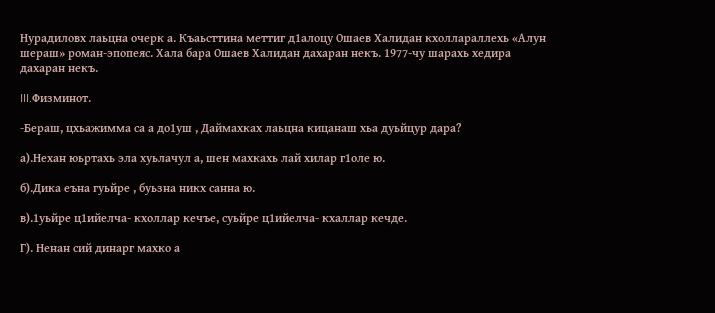Нурадиловх лаьцна очерк а. Къаьсттина меттиг д1алоцу Ошаев Халидан кхоллараллехь «Алун шераш» роман-эпопеяс. Хала бара Ошаев Халидан дахаран некъ. 1977-чу шарахь хедира дахаран некъ.

III.Физминот.

-Бераш, цхьажимма са а до1уш , Даймахках лаьцна кицанаш хьа дуьйцур дара?

а).Нехан юьртахь эла хуьлачул а, шен махкахь лай хилар г1оле ю.

б).Дика еъна гуьйре , буьзна никх санна ю.

в).1уьйре ц1ийелча- кхоллар кечъе, суьйре ц1ийелча- кхаллар кечде.

Г). Ненан сий динарг махко а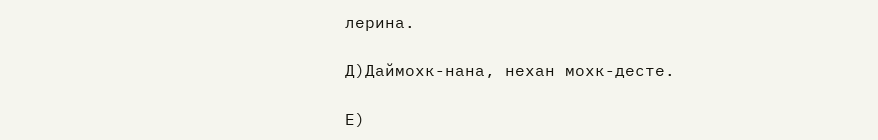лерина.

Д)Даймохк-нана, нехан мохк-десте.

Е)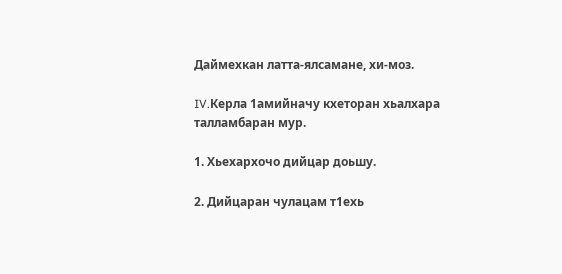Даймехкан латта-ялсамане, хи-моз.

IV.Керла 1амийначу кхеторан хьалхара талламбаран мур.

1. Хьехархочо дийцар доьшу.

2. Дийцаран чулацам т1ехь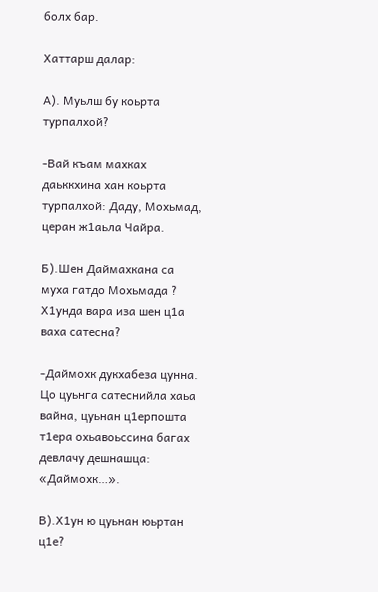болх бар.

Хаттарш далар:

А). Муьлш бу коьрта турпалхой?

-Вай къам махках даьккхина хан коьрта турпалхой: Даду, Мохьмад, церан ж1аьла Чайра.

Б).Шен Даймахкана са муха гатдо Мохьмада ? Х1унда вара иза шен ц1а ваха сатесна?

-Даймохк дукхабеза цунна. Цо цуьнга сатеснийла хаьа вайна, цуьнан ц1ерпошта т1ера охьавоьссина багах девлачу дешнашца: «Даймохк…».

В).Х1ун ю цуьнан юьртан ц1е?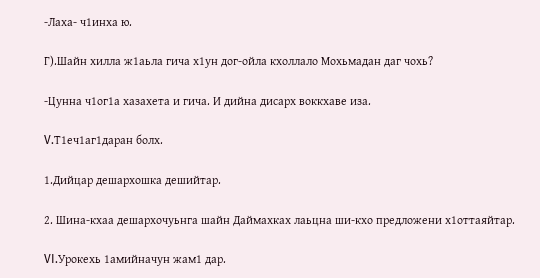-Лаха- ч1инха ю.

Г).Шайн хилла ж1аьла гича х1ун дог-ойла кхоллало Мохьмадан даг чохь?

-Цунна ч1ог1а хазахета и гича. И дийна дисарх воккхаве иза.

V.Т1еч1аг1даран болх.

1.Дийцар дешархошка дешийтар.

2. Шина-кхаа дешархочуьнга шайн Даймахках лаьцна ши-кхо предложени х1оттаяйтар.

VI.Урокехь 1амийначун жам1 дар.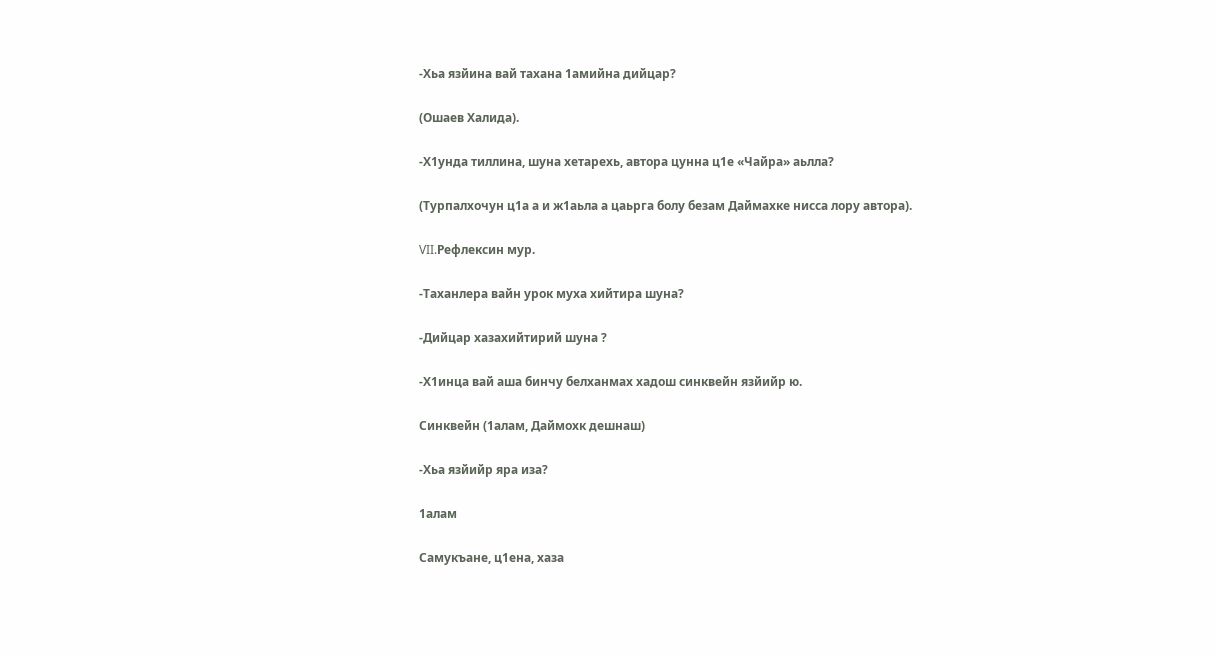-Хьа язйина вай тахана 1амийна дийцар?

(Ошаев Халида).

-Х1унда тиллина, шуна хетарехь, автора цунна ц1е «Чайра» аьлла?

(Турпалхочун ц1а а и ж1аьла а цаьрга болу безам Даймахке нисса лору автора).

VII.Рефлексин мур.

-Таханлера вайн урок муха хийтира шуна?

-Дийцар хазахийтирий шуна ?

-Х1инца вай аша бинчу белханмах хадош синквейн язйийр ю.

Синквейн (1алам, Даймохк дешнаш)

-Хьа язйийр яра иза?

1алам

Самукъане, ц1ена, хаза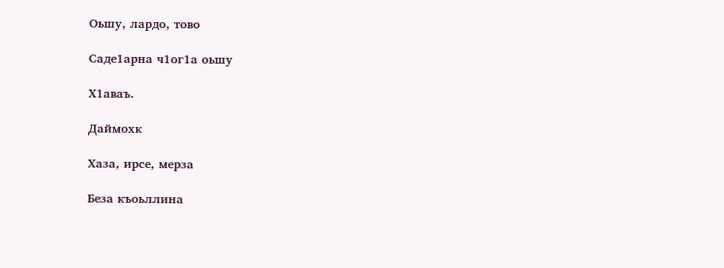Оьшу, лардо, тово

Саде1арна ч1ог1а оьшу

Х1аваъ.

Даймохк

Хаза, ирсе, мерза

Беза къоьллина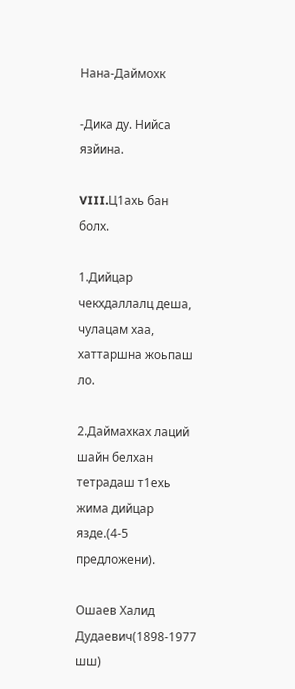Нана-Даймохк

-Дика ду. Нийса язйина.

VIII.Ц1ахь бан болх.

1.Дийцар чекхдаллалц деша, чулацам хаа, хаттаршна жоьпаш ло.

2.Даймахках лаций шайн белхан тетрадаш т1ехь жима дийцар язде.(4-5 предложени).

Ошаев Халид Дудаевич(1898-1977 шш)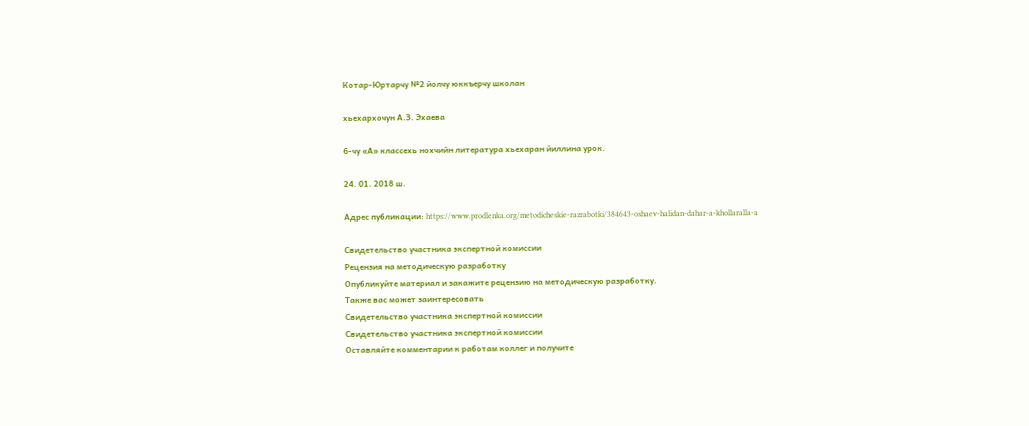Котар-Юртарчу №2 йолчу юккъерчу школан

хьехархочун А.З. Эхаева

6-чу «А» классехь нохчийн литература хьехаран йиллина урок.

24. 01. 2018 ш.

Адрес публикации: https://www.prodlenka.org/metodicheskie-razrabotki/384643-oshaev-halidan-dahar-a-khollaralla-a

Свидетельство участника экспертной комиссии
Рецензия на методическую разработку
Опубликуйте материал и закажите рецензию на методическую разработку.
Также вас может заинтересовать
Свидетельство участника экспертной комиссии
Свидетельство участника экспертной комиссии
Оставляйте комментарии к работам коллег и получите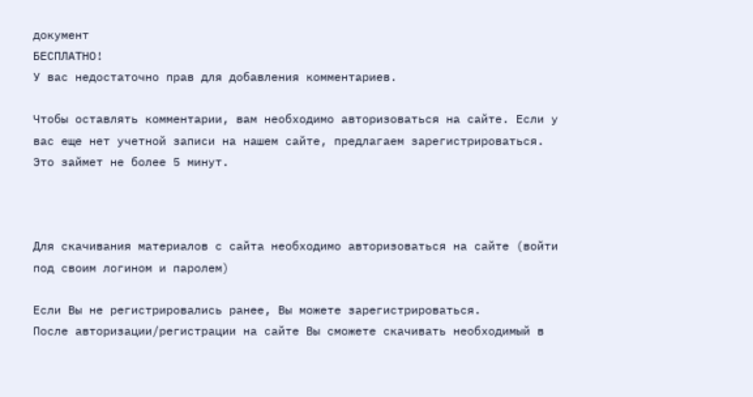документ
БЕСПЛАТНО!
У вас недостаточно прав для добавления комментариев.

Чтобы оставлять комментарии, вам необходимо авторизоваться на сайте. Если у вас еще нет учетной записи на нашем сайте, предлагаем зарегистрироваться. Это займет не более 5 минут.



Для скачивания материалов с сайта необходимо авторизоваться на сайте (войти под своим логином и паролем)

Если Вы не регистрировались ранее, Вы можете зарегистрироваться.
После авторизации/регистрации на сайте Вы сможете скачивать необходимый в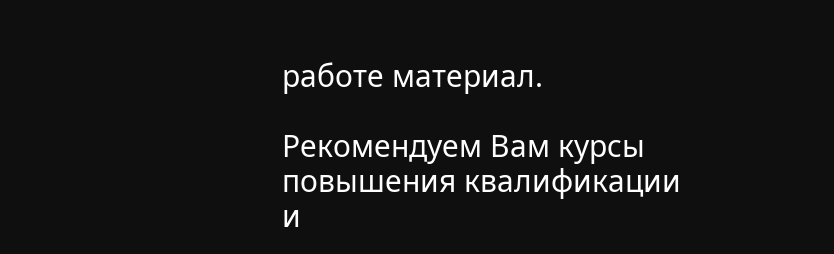работе материал.

Рекомендуем Вам курсы повышения квалификации и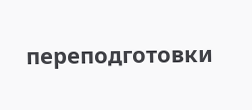переподготовки